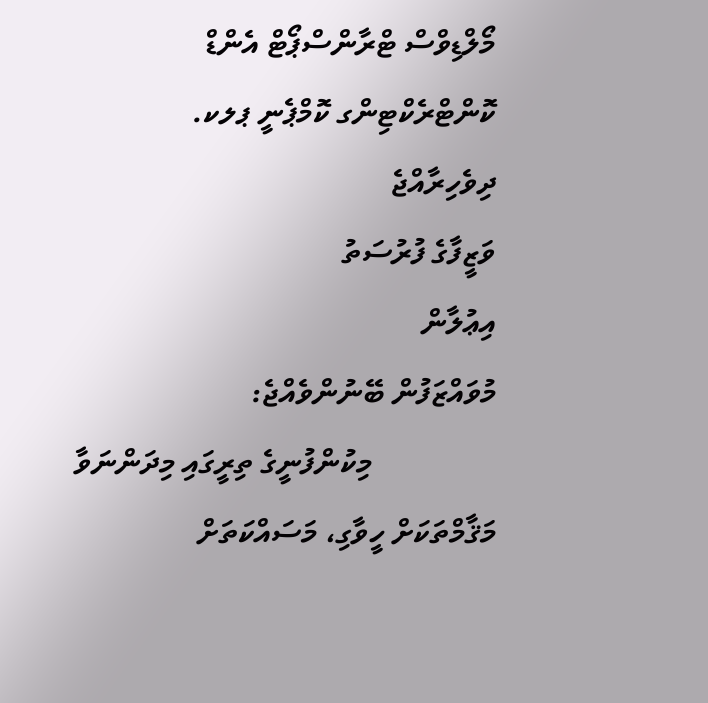މޯލްޑިވްސް ޓްރާންސްޕޯޓް އެންޑް ކޮންޓްރެކްޓިންގ ކޮމްޕެނީ ޕލކ.
ދިވެހިރާއްޖެ
ވަޒީފާގެ ފުރުސަތު
އިޢުލާން
މުވައްޒަފުން ބޭނުންވެއްޖެ:
                މިކުންފުނީގެ ތިރީގައި މިދަންނަވާ މަޤާމްތަކަށް ހީވާގި، މަސައްކަތަށް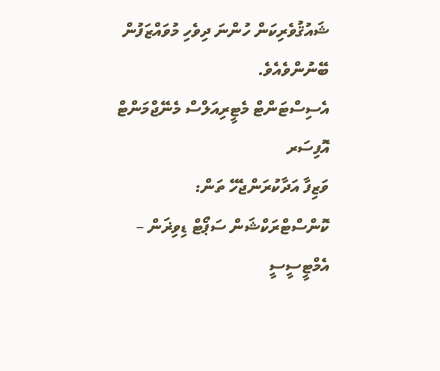ޝައުޤުވެރިކަން ހުންނަ ދިވެހި މުވައްޒަފުން ބޭނުންވެއެވެ.
އެސިސްޓަންޓް މެޓީރިއަލްސް މެނޭޖްމަންޓް އޮފިސަރ
ވަޒިފާ އަދާކުރަންޖެހޭ ތަން:
ކޮންސްޓްރަކްޝަން ސަޕޯޓް ޑިވިޜަން – އެމްޓީސީސީ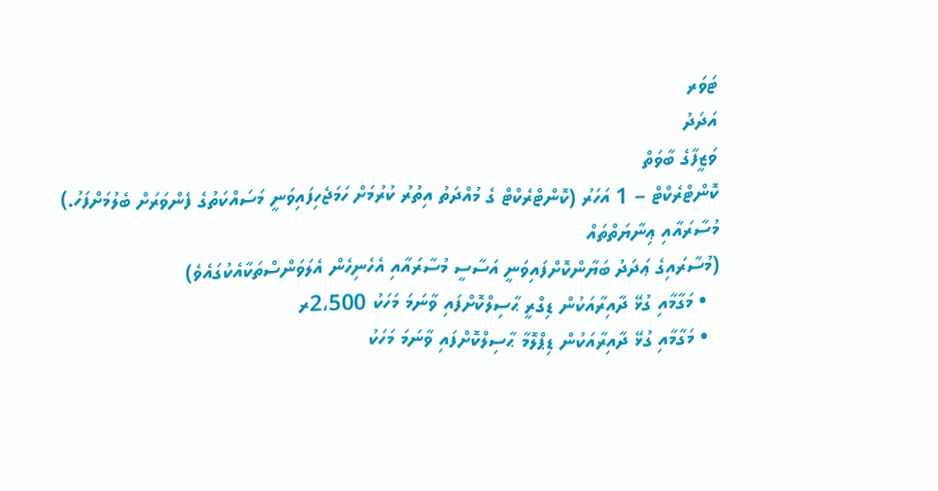ޓަވަރ
އަދަދު
ވަޒީފާގެ ބާވަތް
ކޮންޓްރެކްޓް – 1 އަހަރު (ކޮންޓްރެކްޓް ގެ މުއްދަތު އިތުރު ކުރުމަށް ހަމަޖެހިފައިވަނީ މަސައްކަތުގެ ފެންވަރަށް ބެލުމަށްފަހު.)
މުސާރައާއި ޢިނާޔަތްތައް
(މުސާރައިގެ ޢަދަދު ބަޔާންކޮށްފައިވަނީ އަސާސީ މުސާރައާއި އެހެނިހެން އެލަވަންސްތަކާއެކުގައެވެ)
  • މަގާމާއި ގުޅޭ ދާއިރާއަކުން ޑިގްރީ ޙާސިލްކޮށްފައި ވާނަމަ މަހަކު 2،500ރ
  • މަގާމާއި ގުޅޭ ދާއިރާއަކުން ޑިޕްލޮމާ ޙާސިލްކޮށްފައި ވާނަމަ މަހަކު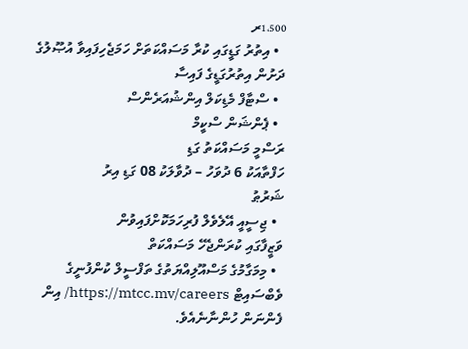1،500ރ
  • އިތުރު ގަޑީގައި ކުރާ މަސައްކަތަށް ހަމަޖެހިފައިވާ އުޞޫލުގެ ދަށުން އިތުރުގަޑީގެ ފައިސާ
  • ސްޓާފް މެޑިކަލް އިންޝުއަރެންސް
  • ޕެންޝަން ސްކީމް
ރަސްމީ މަސައްކަތު ގަޑި
ހަފްތާއަކު 6 ދުވަހު – ދުވާލަކު 08 ގަޑި އިރު
ޝަރުޠު
  • ޖިސީއީ އޭލެވެލް ފުރިހަމަކޮށްފައިވުން
ވަޒީފާގައި ކުރަންޖެހޭ މަސައްކަތް
  • މިމަގާމުގެ މަސްއޫލިއްޔަތުގެ ތަފްސީލް ކުންފުނީގެ ވެބްސައިޓް https://mtcc.mv/careers/ އިން ފެންނަން ހުންނާނެއެވެ.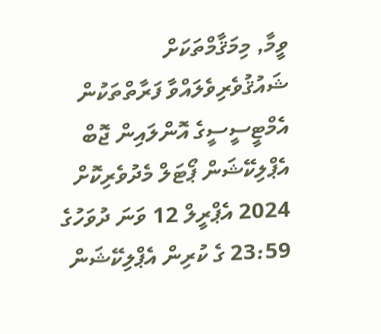ވީމާ, މިމަޤާމްތަކަށް ޝައުޤުވެރިވެލައްވާ ފަރާތްތަކުން އެމްޓީސީސީގެ އޮންލައިން ޖޮބް އެޕްލިކޭޝަން ޕޯޓަލް މެދުވެރިކޮށް 2024 އެޕްރީލް 12 ވަނަ ދުވަހުގެ 23:59 ގެ ކުރިން އެޕްލިކޭޝަން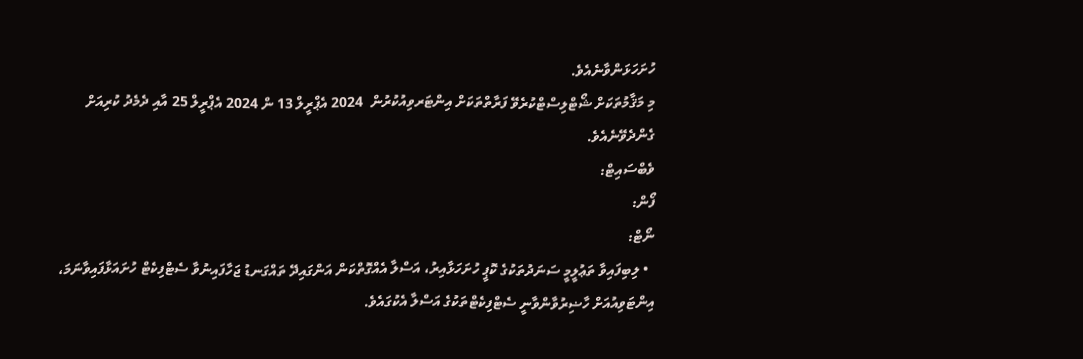ހުށަހަޅަންވާނެއެވެ.
މި މަޤާމުތަކަށް ޝޯޓްލިސްޓްކުރެވޭ ފަރާތްތަކަށް އިންޓަރވިއުކުރުން  2024 އެޕްރީލް 13 ން 2024 އެޕްރީލް 25 އާއި ދެމެދު ކުރިއަށް ގެންދެވޭނެއެވެ.
ވެބްސައިޓް:
ފޯން:
ނޯޓް:
  • ލިބިފައިވާ ތަޢުލީމީ ސަނަދުތަކުގެ ކޮޕީ ހުށަހަޅާއިރު، އަސްލާ އެއްގޮތްކަން އަންގައިދޭ ތައްގަނޑު ޖަހާފައިނުވާ ސެޓްފިކެޓް ހުށައަޅާފައިވާނަމަ، އިންޓަވިއުއަށް ހާޟިރުވާންވާނީ ސެޓްފިކެޓްތަކުގެ އަސްލާ އެކުގައެވެ.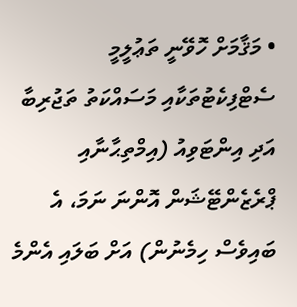• މަޤާމަށް ހޮވޭނީ ތަޢުލީމީ ސެޓްފިކެޓުތަކާއި މަސައްކަތު ތަޖުރިބާ އަދި އިންޓަވިއު (އިމްތިޙާނާއި ޕްރެޒެންޓޭޝަން އޮންނަ ނަމަ، އެ ބައިވެސް ހިމެނުން) އަށް ބަލައި އެންމެ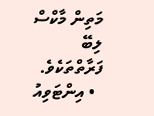މަތިން މާކްސް ލިބޭ ފަރާތްތަކެވެ.
  • އިންޓަވިއު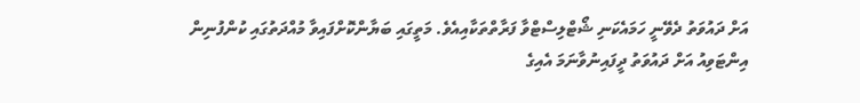އަށް ދައުވަތު ދެވޭނީ ހަމައެކަނި ޝޯޓްލިސްޓްވާ ފަރާތްތަކާއިއެވެ. މަތީގައި ބަޔާންކޮށްފައިވާ މުއްދަތުގައި ކުންފުނިން އިންޓަވިއު އަށް ދައުވަތު ދީފައިނުވާނަމަ އެއިގެ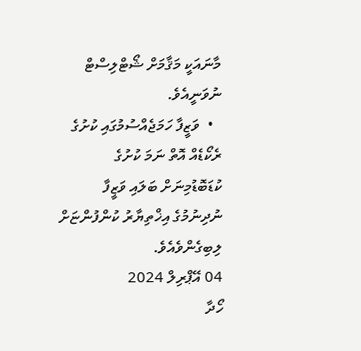މާނައަކީ މަޤާމަށް ޝޯޓްލިސްޓް ނުވަނީއެވެ.
  •  ވަޒީފާ ހަމަޖެއްސުމުގައި ކުށުގެ ރެކޯޑެއް އޮތް ނަމަ ކުށުގެ ކުޑަބޮޑުމިނަށް ބަލައި ވަޒީފާ ނުދިނުމުގެ އިޚްތިޔާރު ކުންފުންޏަށް ލިބިގެންވެއެވެ.
04 އޭޕްރިލް 2024
ހޯދާ